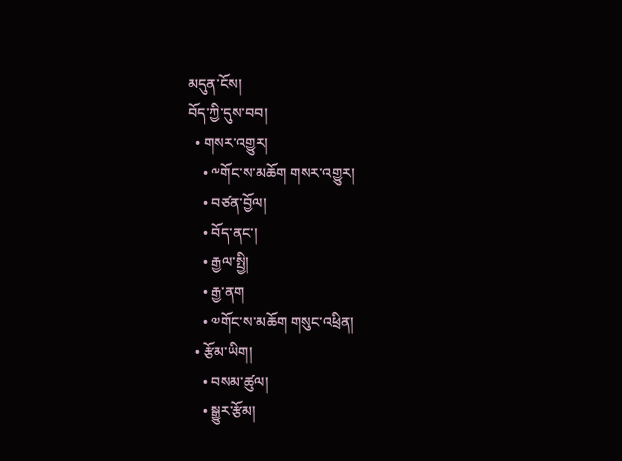མདུན་ངོས།
བོད་ཀྱི་དུས་བབ།
  • གསར་འགྱུར།
    • ༸གོང་ས་མཆོག གསར་འགྱུར།
    • བཙན་བྱོལ།
    • བོད་ནང་།
    • རྒྱལ་སྤྱི།
    • རྒྱ་ནག
    • ༧གོང་ས་མཆོག གསུང་འཕྲིན།
  • རྩོམ་ཡིག།
    • བསམ་ཚུལ།
    • སྒྱུར་རྩོམ།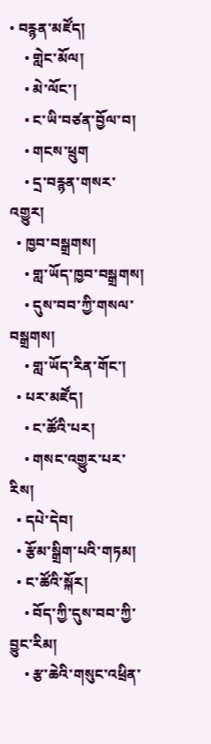• བརྙན་མཛོད།
    • གླེང་མོལ།
    • མེ་ལོང་།
    • ང་ཡི་བཙན་བྱོལ་བ།
    • གངས་ཕྲུག
    • དྲ་བརྙན་གསར་འགྱུར།
  • ཁྱབ་བསྒྲགས།
    • གླ་ཡོད་ཁྱབ་བསྒྲགས།
    • དུས་བབ་ཀྱི་གསལ་བསྒྲགས།
    • གླ་ཡོད་རིན་གོང་།
  • པར་མཛོད།
    • ང་ཚོའི་པར།
    • གསང་འགྱུར་པར་རིས།
  • དཔེ་དེབ།
  • རྩོམ་སྒྲིག་པའི་གཏམ།
  • ང་ཚོའི་སྐོར།
    • བོད་ཀྱི་དུས་བབ་ཀྱི་བྱུང་རིམ།
    • རྩ་ཆེའི་གསུང་འཕྲིན་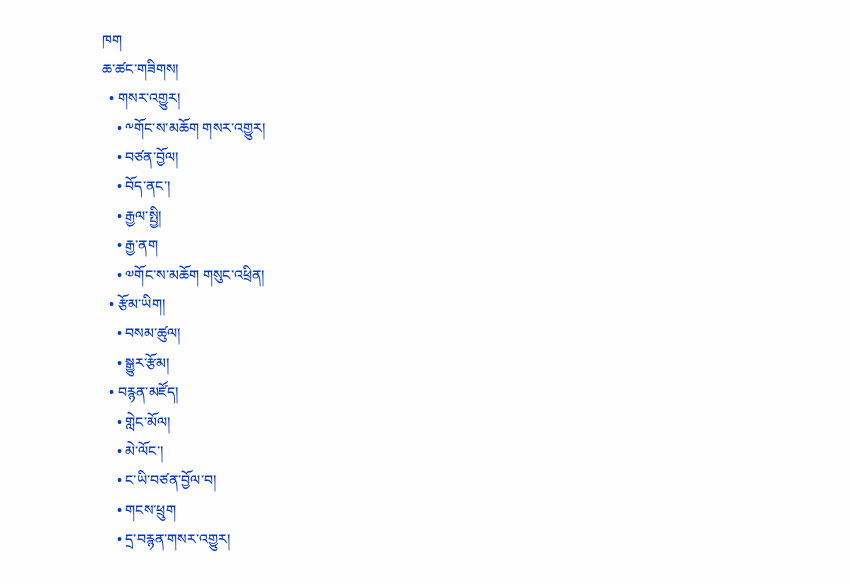ཁག
ཆ་ཚང་གཟིགས།
  • གསར་འགྱུར།
    • ༸གོང་ས་མཆོག གསར་འགྱུར།
    • བཙན་བྱོལ།
    • བོད་ནང་།
    • རྒྱལ་སྤྱི།
    • རྒྱ་ནག
    • ༧གོང་ས་མཆོག གསུང་འཕྲིན།
  • རྩོམ་ཡིག།
    • བསམ་ཚུལ།
    • སྒྱུར་རྩོམ།
  • བརྙན་མཛོད།
    • གླེང་མོལ།
    • མེ་ལོང་།
    • ང་ཡི་བཙན་བྱོལ་བ།
    • གངས་ཕྲུག
    • དྲ་བརྙན་གསར་འགྱུར།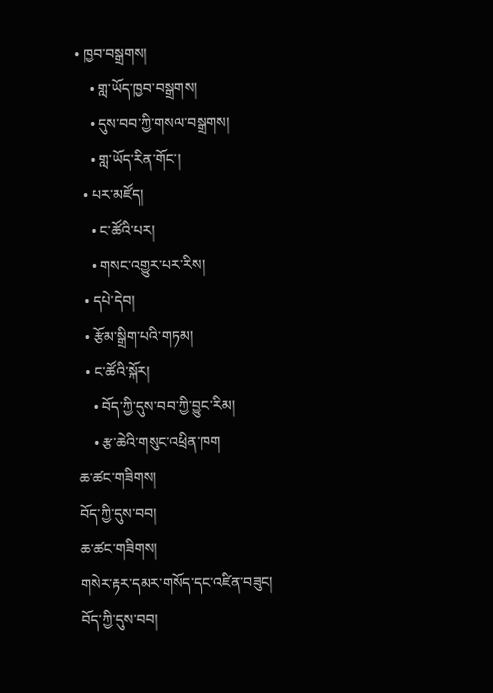• ཁྱབ་བསྒྲགས།
    • གླ་ཡོད་ཁྱབ་བསྒྲགས།
    • དུས་བབ་ཀྱི་གསལ་བསྒྲགས།
    • གླ་ཡོད་རིན་གོང་།
  • པར་མཛོད།
    • ང་ཚོའི་པར།
    • གསང་འགྱུར་པར་རིས།
  • དཔེ་དེབ།
  • རྩོམ་སྒྲིག་པའི་གཏམ།
  • ང་ཚོའི་སྐོར།
    • བོད་ཀྱི་དུས་བབ་ཀྱི་བྱུང་རིམ།
    • རྩ་ཆེའི་གསུང་འཕྲིན་ཁག
ཆ་ཚང་གཟིགས།
བོད་ཀྱི་དུས་བབ།
ཆ་ཚང་གཟིགས།
གསེར་རྟར་དམར་གསོད་དང་འཛིན་བཟུང།
བོད་ཀྱི་དུས་བབ།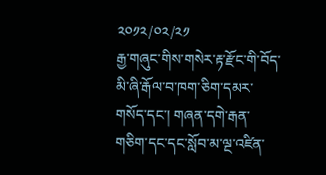༢༠༡༢/༠༢/༢༡
རྒྱ་གཞུང་གིས་གསེར་རྟ་རྫོང་གི་བོད་མི་ཞི་རྒོལ་བ་ཁག་ཅིག་དམར་གསོད་དང་། གཞན་དགེ་རྒན་གཅིག་དང་དང་སློབ་མ་ལྔ་འཛིན་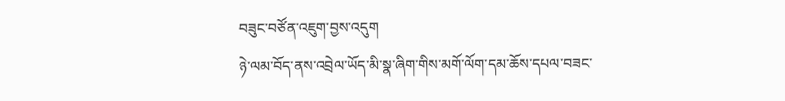བཟུང་བཙོན་འཇུག་བྱས་འདུག
ཉེ་ལམ་བོད་ནས་འབྲེལ་ཡོད་མི་སྣ་ཞིག་གིས་མགོ་ལོག་དམ་ཆོས་དཔལ་བཟང་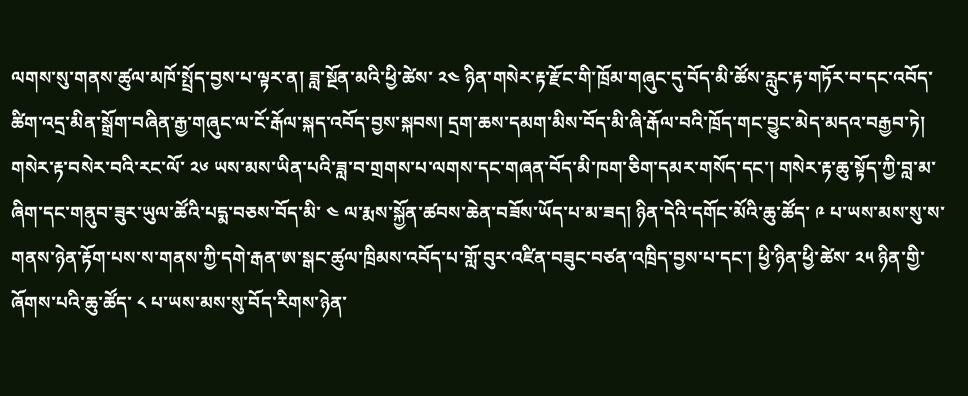ལགས་སུ་གནས་ཚུལ་མཁོ་སྤྲོད་བྱས་པ་ལྟར་ན། ཟླ་སྔོན་མའི་ཕྱི་ཚེས་ ༢༤ ཉིན་གསེར་རྟ་རྫོང་གི་ཁྲོམ་གཞུང་དུ་བོད་མི་ཚོས་རླུང་རྟ་གཏོར་བ་དང་འབོད་ཚིག་འདྲ་མིན་སྒྲོག་བཞིན་རྒྱ་གཞུང་ལ་ངོ་རྒོལ་སྐད་འབོད་བྱས་སྐབས། དྲག་ཆས་དམག་མིས་བོད་མི་ཞི་རྒོལ་བའི་ཁྲོད་གང་བྱུང་མེད་མདའ་བརྒྱབ་ཏེ། གསེར་རྟ་བསེར་བའི་རང་ལོ་ ༢༦ ཡས་མས་ཡིན་པའི་ཟླ་བ་གྲགས་པ་ལགས་དང་གཞན་བོད་མི་ཁག་ཅིག་དམར་གསོད་དང་། གསེར་རྟ་ཆུ་སྟོད་ཀྱི་བླ་མ་ཞིག་དང་གནུབ་ཟུར་ཡུལ་ཚོའི་པདྨ་བཅས་བོད་མི་ ༤ ལ་རྨས་སྐྱོན་ཚབས་ཆེན་བཟོས་ཡོད་པ་མ་ཟད། ཉིན་དེའི་དགོང་མོའི་ཆུ་ཚོད་ ༩ པ་ཡས་མས་སུ་ས་གནས་ཉེན་རྟོག་པས་ས་གནས་ཀྱི་དགེ་རྒན་ཨ་སྒང་ཚུལ་ཁྲིམས་འབོད་པ་གློ་བུར་འཛིན་བཟུང་བཙན་འཁྲིད་བྱས་པ་དང་། ཕྱི་ཉིན་ཕྱི་ཚེས་ ༢༥ ཉིན་གྱི་ཞོགས་པའི་ཆུ་ཚོད་ ༨ པ་ཡས་མས་སུ་བོད་རིགས་ཉེན་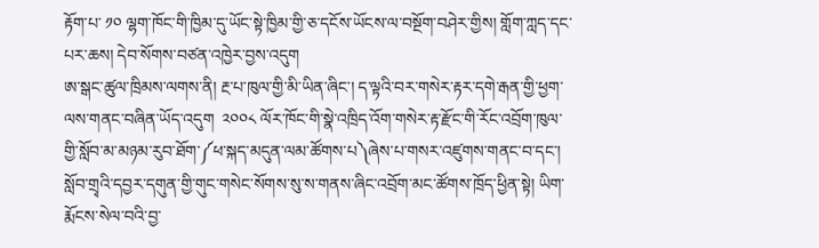རྟོག་པ་ ༡༠ ལྷག་ཁོང་གི་ཁྱིམ་དུ་ཡོང་སྟེ་ཁྱིམ་གྱི་ཅ་དངོས་ཡོངས་ལ་བསྔོག་བཤེར་གྱིས། གློག་ཀླད་དང་པར་ཆས། དེབ་སོགས་བཙན་འཁྱེར་བྱས་འདུག
ཨ་སྒང་ཚུལ་ཁྲིམས་ལགས་ནི། རྔ་པ་ཁུལ་གྱི་མི་ཡིན་ཞིང་། ད་ལྟའི་བར་གསེར་རྟར་དགེ་རྒན་གྱི་ཕྱག་ལས་གནང་བཞིན་ཡོད་འདུག  ༢༠༠༨ ལོར་ཁོང་གི་སྣེ་འཁྲིད་འོག་གསེར་རྟ་རྫོང་གི་རོང་འབྲོག་ཁུལ་གྱི་སློབ་མ་མཉམ་རུབ་ཐོག་༼ཕ་སྐད་མདུན་ལམ་ཚོགས་པ༽ཞེས་པ་གསར་འཛུགས་གནང་བ་དང་།  སློབ་གྲྭའི་དབྱར་དགུན་གྱི་གུང་གསེང་སོགས་སུ་ས་གནས་ཞིང་འབྲོག་མང་ཚོགས་ཁྲོད་ཕྱིན་སྟེ། ཡིག་རྨོངས་སེལ་བའི་བྱ་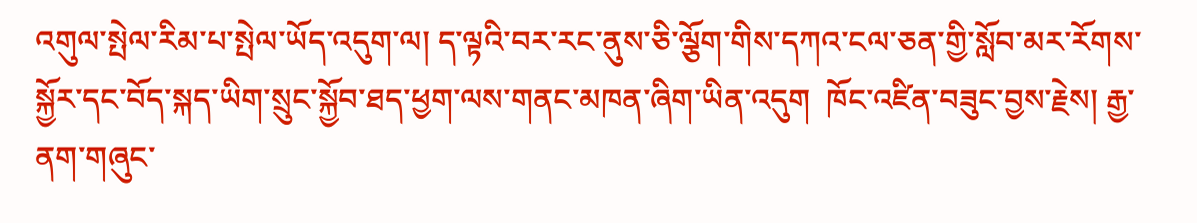འགུལ་སྤེལ་རིམ་པ་སྤེལ་ཡོད་འདུག་ལ། ད་ལྟའི་བར་རང་ནུས་ཅི་ལྕོག་གིས་དཀའ་ངལ་ཅན་གྱི་སློབ་མར་རོགས་སྐྱོར་དང་བོད་སྐད་ཡིག་སྲུང་སྐྱོབ་ཐད་ཕྱག་ལས་གནང་མཁན་ཞིག་ཡིན་འདུག  ཁོང་འཛིན་བཟུང་བྱས་རྗེས། རྒྱ་ནག་གཞུང་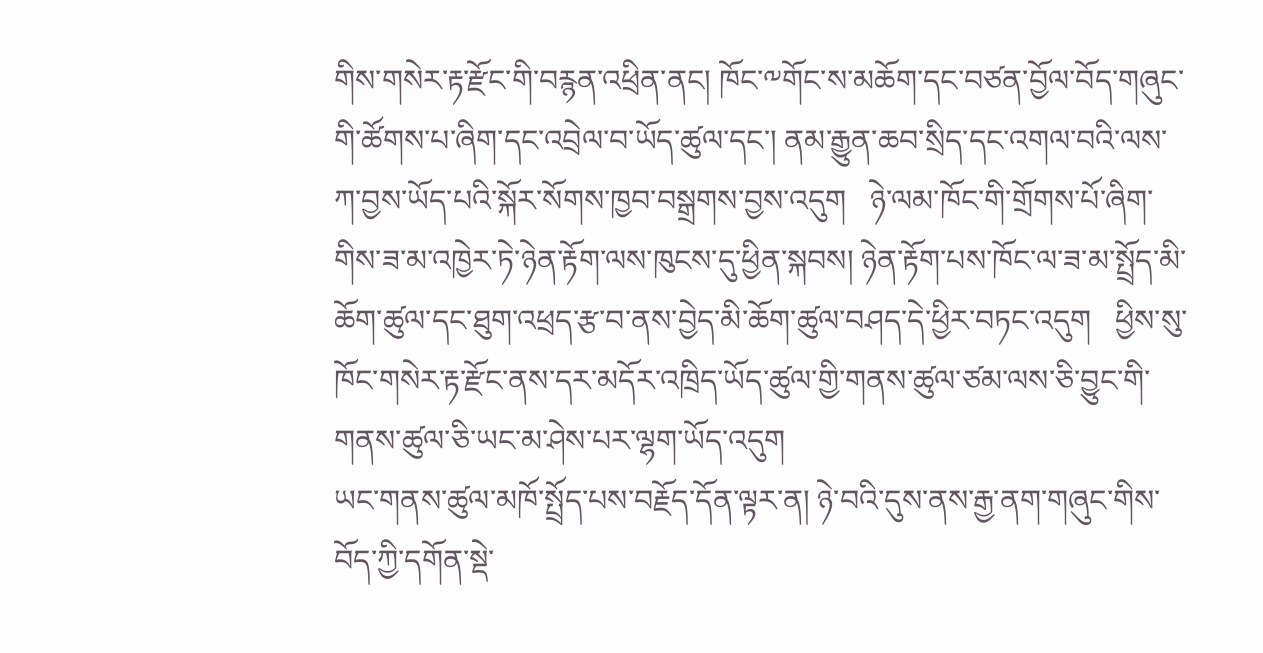གིས་གསེར་རྟ་རྫོང་གི་བརྙན་འཕྲིན་ནང། ཁོང་༸གོང་ས་མཆོག་དང་བཙན་བྱོལ་བོད་གཞུང་གི་ཚོགས་པ་ཞིག་དང་འབྲེལ་བ་ཡོད་ཚུལ་དང་། ནམ་རྒྱུན་ཆབ་སྲིད་དང་འགལ་བའི་ལས་ཀ་བྱས་ཡོད་པའི་སྐོར་སོགས་ཁྱབ་བསྒྲགས་བྱས་འདུག   ཉེ་ལམ་ཁོང་གི་གྲོགས་པོ་ཞིག་གིས་ཟ་མ་འཁྱེར་ཏེ་ཉེན་རྟོག་ལས་ཁུངས་དུ་ཕྱིན་སྐབས། ཉེན་རྟོག་པས་ཁོང་ལ་ཟ་མ་སྤྲོད་མི་ཆོག་ཚུལ་དང་ཐུག་འཕྲད་རྩ་བ་ནས་བྱེད་མི་ཆོག་ཚུལ་བཤད་དེ་ཕྱིར་བཏང་འདུག   ཕྱིས་སུ་ཁོང་གསེར་རྟ་རྫོང་ནས་དར་མདོར་འཁྲིད་ཡོད་ཚུལ་གྱི་གནས་ཚུལ་ཙམ་ལས་ཅི་བྱུང་གི་གནས་ཚུལ་ཅི་ཡང་མ་ཤེས་པར་ལྷག་ཡོད་འདུག
ཡང་གནས་ཚུལ་མཁོ་སྤྲོད་པས་བརྗོད་དོན་ལྟར་ན། ཉེ་བའི་དུས་ནས་རྒྱ་ནག་གཞུང་གིས་བོད་ཀྱི་དགོན་སྡེ་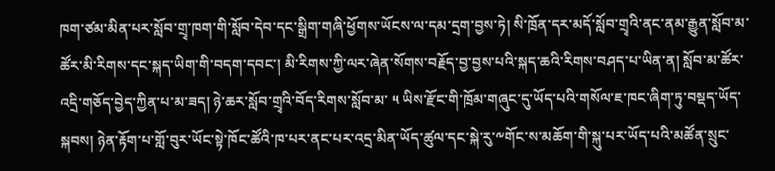ཁག་ཙམ་མིན་པར་སློབ་གྲྭ་ཁག་གི་སློབ་དེབ་དང་སྒྲིག་གཞི་ཕྱོགས་ཡོངས་ལ་དམ་དྲག་བྱས་ཏེ། སི་ཁྲོན་དར་མདོ་སློབ་གྲྭའི་ནང་ནམ་རྒྱུན་སློབ་མ་ཚོར་མི་རིགས་དང་སྐད་ཡིག་གི་བདག་དབང་། མི་རིགས་ཀྱི་ལར་ཞེན་སོགས་བརྗོད་བྱ་བྱས་པའི་སྐད་ཆའི་རིགས་བཤད་པ་ཡིན་ན། སློབ་མ་ཚོར་འདྲི་གཅོད་བྱེད་ཀྱིན་པ་མ་ཟད། ཉེ་ཆར་སློབ་གྲྭའི་བོད་རིགས་སློབ་མ་ ༥ ཡིས་རྫོང་གི་ཁྲོམ་གཞུང་དུ་ཡོད་པའི་གསོལ་ཇ་ཁང་ཞིག་ཏུ་བསྡད་ཡོད་སྐབས། ཉེན་རྟོག་པ་གློ་བུར་ཡོང་སྟེ་ཁོང་ཚོའི་ཁ་པར་ནང་པར་འདྲ་མིན་ཡོད་ཚུལ་དང་སྐེ་རུ་༸གོང་ས་མཆོག་གི་སྐུ་པར་ཡོད་པའི་མཚོན་སྲུང་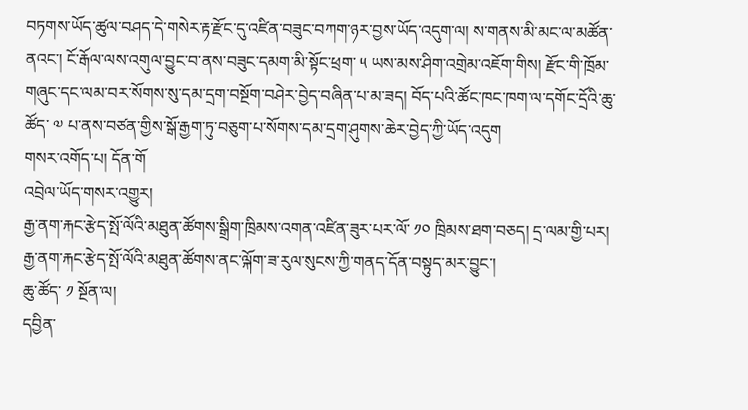བཏགས་ཡོད་ཚུལ་བཤད་དེ་གསེར་རྟ་རྫོང་དུ་འཛིན་བཟུང་བཀག་ཉར་བྱས་ཡོད་འདུག་ལ། ས་གནས་མི་མང་ལ་མཚོན་ནའང་། ངོ་རྒོལ་ལས་འགུལ་བྱུང་བ་ནས་བཟུང་དམག་མི་སྟོང་ཕྲག་ ༥ ཡས་མས་ཤིག་འགྲེམ་འཇོག་གིས། རྫོང་གི་ཁྲོམ་གཞུང་དང་ལམ་བར་སོགས་སུ་དམ་དྲག་བསྔོག་བཤེར་བྱེད་བཞིན་པ་མ་ཟད། བོད་པའི་ཚོང་ཁང་ཁག་ལ་དགོང་དྲོའི་ཆུ་ཚོད་ ༧ པ་ནས་བཙན་གྱིས་སྒོ་རྒྱག་ཏུ་བཅུག་པ་སོགས་དམ་དྲག་ཤུགས་ཆེར་བྱེད་ཀྱི་ཡོད་འདུག
གསར་འགོད་པ། དོན་གོ
འབྲེལ་ཡོད་གསར་འགྱུར།
རྒྱ་ནག་རྐང་རྩེད་སྤོ་ལོའི་མཐུན་ཚོགས་སྒྲིག་ཁྲིམས་འགན་འཛིན་ཟུར་པར་ལོ་ ༡༠ ཁྲིམས་ཐག་བཅད། དྲ་ལམ་གྱི་པར།
རྒྱ་ནག་རྐང་རྩེད་སྤོ་ལོའི་མཐུན་ཚོགས་ནང་ལྐོག་ཟ་རུལ་སུངས་ཀྱི་གནད་དོན་བསྟུད་མར་བྱུང་།
ཆུ་ཚོད་ ༡ སྔོན་ལ།
དབྱིན་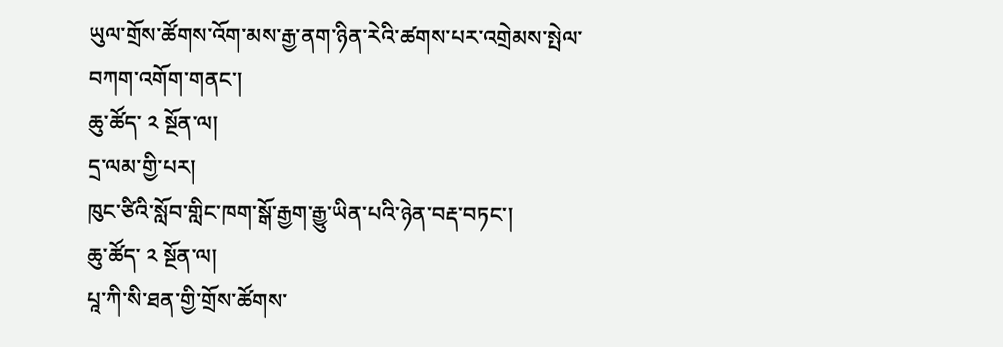ཡུལ་གྲོས་ཚོགས་འོག་མས་རྒྱ་ནག་ཉིན་རེའི་ཚགས་པར་འགྲེམས་སྤེལ་བཀག་འགོག་གནང་།
ཆུ་ཚོད་ ༢ སྔོན་ལ།
དྲ་ལམ་གྱི་པར།
ཁུང་ཙིའི་སློབ་གླིང་ཁག་སྒོ་རྒྱག་རྒྱུ་ཡིན་པའི་ཉེན་བརྡ་བཏང་།
ཆུ་ཚོད་ ༢ སྔོན་ལ།
པཱ་ཀི་སི་ཐན་གྱི་གྲོས་ཚོགས་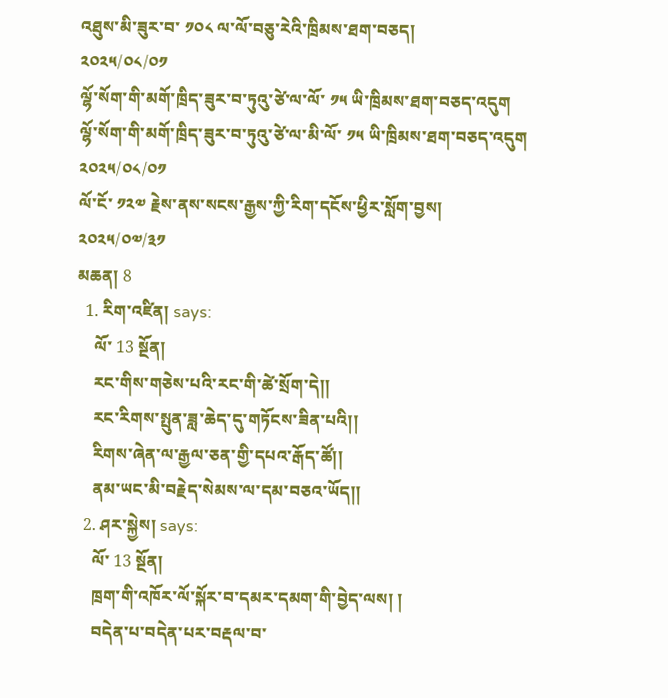འཐུས་མི་ཟུར་བ་ ༡༠༨ ལ་ལོ་བཅུ་རེའི་ཁྲིམས་ཐག་བཅད།
༢༠༢༥/༠༨/༠༡
ལྷོ་སོག་གི་མགོ་ཁྲིད་ཟུར་བ་ཏུའུ་ཙེ་ལ་ལོ་ ༡༥ ཡི་ཁྲིམས་ཐག་བཅད་འདུག
ལྷོ་སོག་གི་མགོ་ཁྲིད་ཟུར་བ་ཏུའུ་ཙེ་ལ་མི་ལོ་ ༡༥ ཡི་ཁྲིམས་ཐག་བཅད་འདུག
༢༠༢༥/༠༨/༠༡
ལོ་ངོ་ ༡༢༧ རྗེས་ནས་སངས་རྒྱས་ཀྱི་རིག་དངོས་ཕྱིར་སློག་བྱས།
༢༠༢༥/༠༧/༣༡
མཆན། 8
  1. རིག་འཛིན། says:
    ལོ་ 13 སྔོན།
    རང་གིས་གཅེས་པའི་རང་གི་ཚེ་སྲོག་དེ།།
    རང་རིགས་སྤུན་ཟླ་ཆེད་དུ་གཏོངས་ཟིན་པའི།།
    རིགས་ཞེན་ལ་རྒྱལ་ཅན་གྱི་དཔའ་རྒོད་ཚོ།།
    ནམ་ཡང་མི་བརྗེད་སེམས་ལ་དམ་བཅའ་ཡོད།།
  2. ཤར་སྐྱེས། says:
    ལོ་ 13 སྔོན།
    ཁྲག་གི་འཁོར་ལོ་སྐོར་བ་དམར་དམག་གི་བྱེད་ལས། །
    བདེན་པ་བདེན་པར་བརྡལ་བ་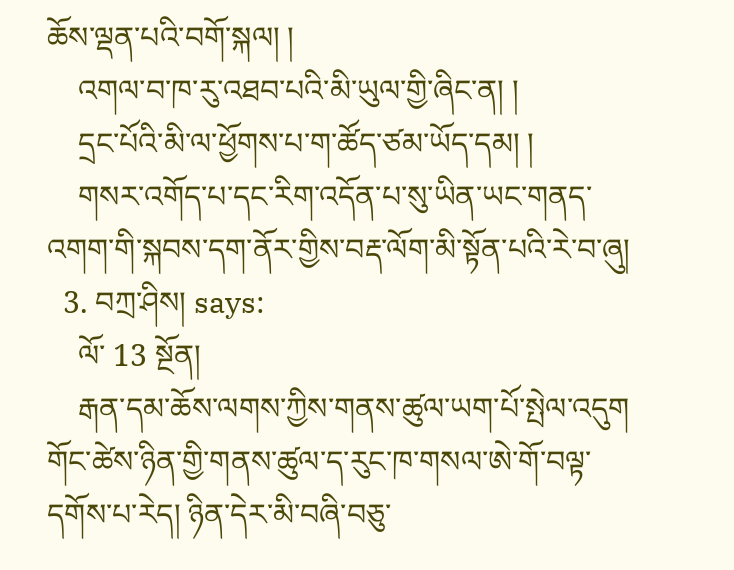ཆོས་ལྡན་པའི་བགོ་སྐལ། །
    འགལ་བ་ཁ་རུ་འཐབ་པའི་མི་ཡུལ་གྱི་ཞིང་ན། །
    དྲང་པོའི་མི་ལ་ཕྱོགས་པ་ག་ཚོད་ཙམ་ཡོད་དམ། །
    གསར་འགོད་པ་དང་རིག་འདོན་པ་སུ་ཡིན་ཡང་གནད་འགག་གི་སྐབས་དག་ནོར་གྱིས་བརྡ་ལོག་མི་སྟོན་པའི་རེ་བ་ཞུ།
  3. བཀྲ་ཤིས། says:
    ལོ་ 13 སྔོན།
    རྒན་དམ་ཆོས་ལགས་ཀྱིས་གནས་ཚུལ་ཡག་པོ་སྤེལ་འདུག གོང་ཚེས་ཉིན་གྱི་གནས་ཚུལ་ད་རུང་ཁ་གསལ་ཨེ་གོ་བལྟ་དགོས་པ་རེད། ཉིན་དེར་མི་བཞི་བཅུ་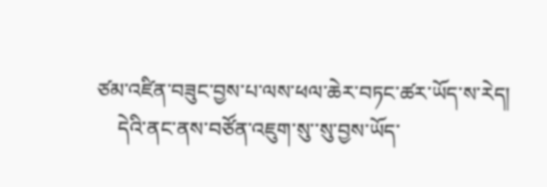ཙམ་འཛིན་བཟུང་བྱས་པ་ལས་ཕལ་ཆེར་བཏང་ཚར་ཡོད་ས་རེད།
    དེའི་ནང་ནས་བཙོན་འཇུག་སུ་་སུ་བྱས་ཡོད་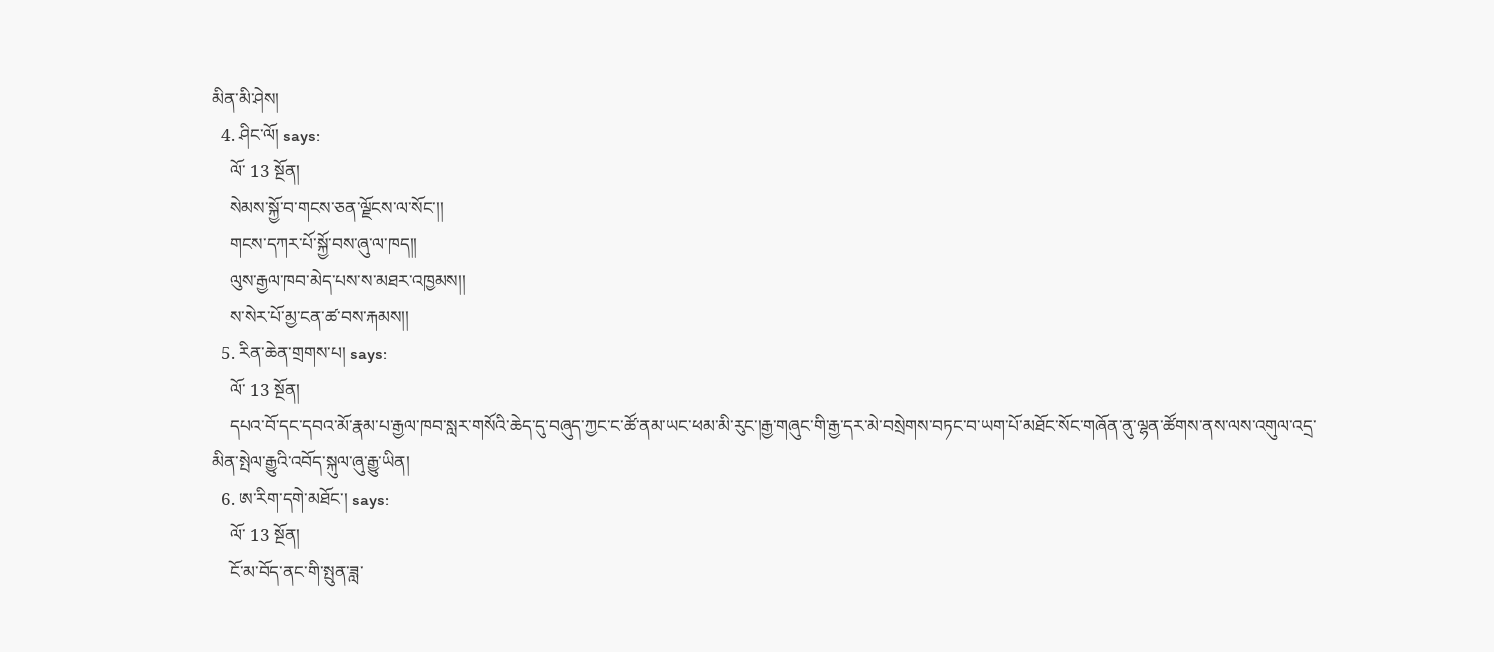མིན་མི་ཤེས།
  4. ཤིང་ལོ། says:
    ལོ་ 13 སྔོན།
    སེམས་སྐྱོ་བ་གངས་ཅན་ལྗོངས་ལ་སོང་།།
    གངས་དཀར་པོ་སྐྱོ་བས་ཞུ་ལ་ཁད།།
    ལུས་རྒྱལ་ཁབ་མེད་པས་ས་མཐར་འཁྱམས།།
    ས་སེར་པོ་མྱ་ངན་ཚ་བས་རྐམས།།
  5. རིན་ཆེན་གྲགས་པ། says:
    ལོ་ 13 སྔོན།
    དཔའ་བོ་དང་དབའ་མོ་རྣམ་པ་རྒྱལ་ཁབ་སླར་གསོའི་ཆེད་དུ་བཞུད་ཀྱང་ང་ཚོ་ནམ་ཡང་ཕམ་མི་རུང་།རྒྱ་གཞུང་གི་རྒྱ་དར་མེ་བསྲེགས་བཏང་བ་ཡག་པོ་མཐོང་སོང་གཞོན་ནུ་ལྷན་ཚོགས་ནས་ལས་འགུལ་འདྲ་མིན་སྤེལ་རྒྱུའི་འབོད་སྐུལ་ཞུ་རྒྱུ་ཡིན།
  6. ཨ་རིག་དགེ་མཐོང་། says:
    ལོ་ 13 སྔོན།
    ངོ་མ་བོད་ནང་གི་སྤུན་ཟླ་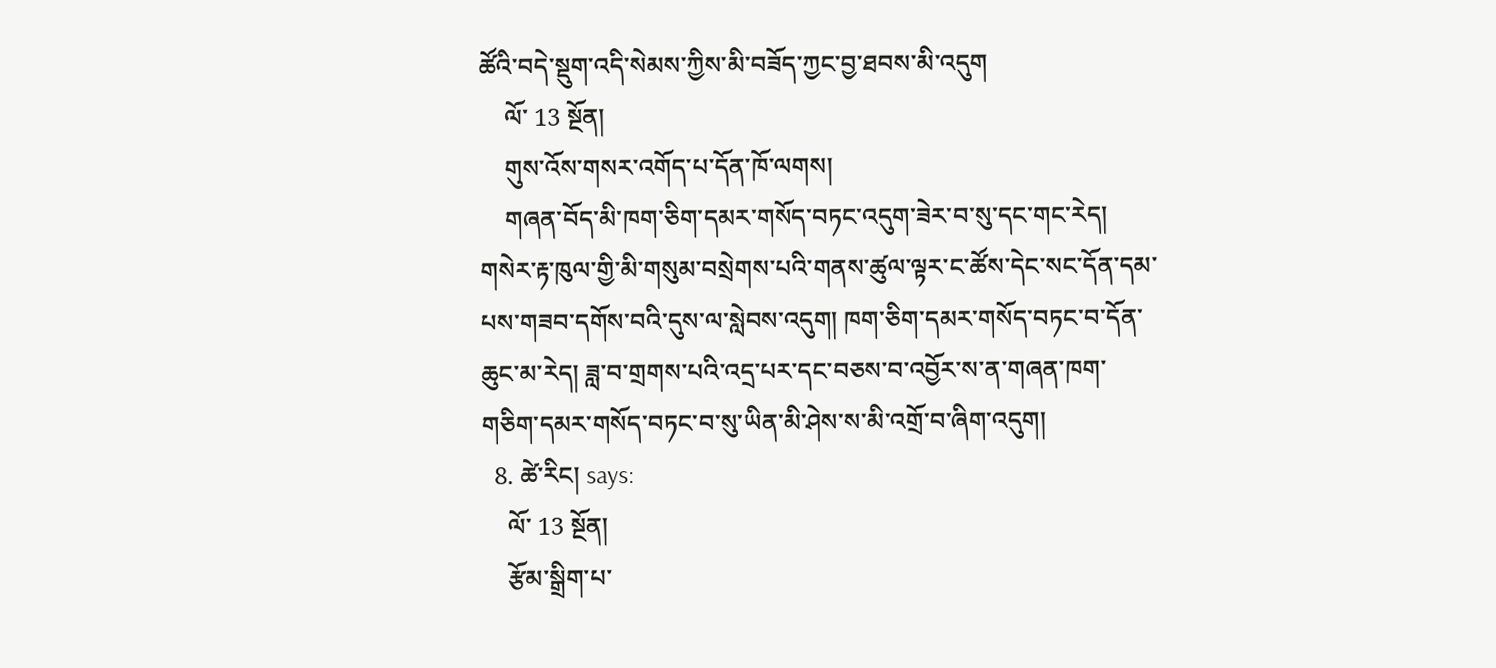ཚོའི་བདེ་སྡུག་འདི་སེམས་ཀྱིས་མི་བཟོད་ཀྱང་བྱ་ཐབས་མི་འདུག
    ལོ་ 13 སྔོན།
    གུས་འོས་གསར་འགོད་པ་དོན་ཁོ་ལགས།
    གཞན་བོད་མི་ཁག་ཅིག་དམར་གསོད་བཏང་འདུག་ཟེར་བ་སུ་དང་གང་རེད། གསེར་རྟ་ཁུལ་གྱི་མི་གསུམ་བསྲེགས་པའི་གནས་ཚུལ་ལྟར་ང་ཚོས་དེང་སང་དོན་དམ་པས་གཟབ་དགོས་བའི་དུས་ལ་སླེབས་འདུག། ཁག་ཅིག་དམར་གསོད་བཏང་བ་དོན་ཆུང་མ་རེད། ཟླ་བ་གྲགས་པའི་འདྲ་པར་དང་བཅས་བ་འབྱོར་ས་ན་གཞན་ཁག་གཅིག་དམར་གསོད་བཏང་བ་སུ་ཡིན་མི་ཤེས་ས་མི་འགྲོ་བ་ཞིག་འདུག།
  8. ཚེ་རིང། says:
    ལོ་ 13 སྔོན།
    རྩོམ་སྒྲིག་པ་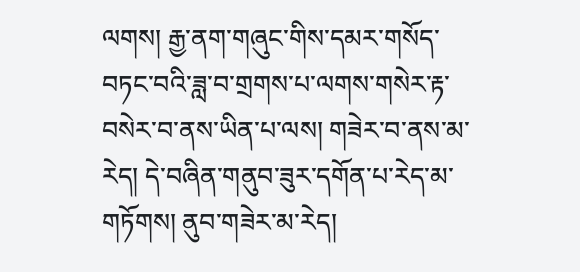ལགས། རྒྱ་ནག་གཞུང་གིས་དམར་གསོད་བཏང་བའི་ཟླ་བ་གྲགས་པ་ལགས་གསེར་རྟ་བསེར་བ་ནས་ཡིན་པ་ལས། གཟེར་བ་ནས་མ་རེད། དེ་བཞིན་གནུབ་ཟུར་དགོན་པ་རེད་མ་གཏོགས། ནུབ་གཟེར་མ་རེད།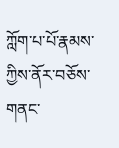ཀློག་པ་པོ་རྣམས་ཀྱིས་ནོར་བཅོས་གནང་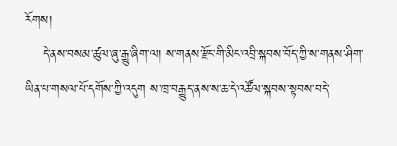རོགས།
    དེ་ནས་བསམ་ཚུལ་ཞུ་རྒྱུ་ཞིག་ལ། ས་གནས་རྫོང་གི་མིང་འབྲི་སྐབས་བོད་ཀྱི་ས་གནས་ཤིག་ཡིན་པ་གསལ་པོ་དགོས་ཀྱི་འདུག ས་ཁྲ་བརྒྱུད་ནས་ས་ཆ་དེ་འཚོལ་སྐབས་སྟབས་བདེ་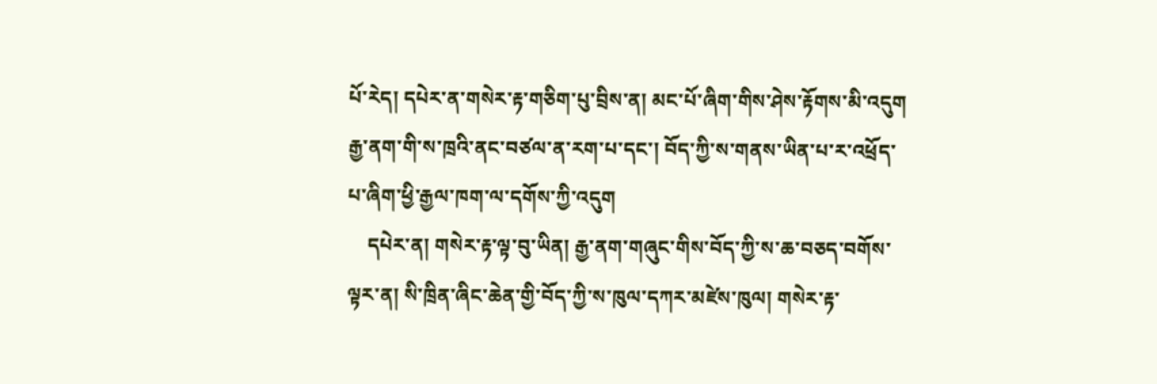པོ་རེད། དཔེར་ན་གསེར་རྟ་གཅིག་པུ་བྲིས་ན། མང་པོ་ཞིག་གིས་ཤེས་རྟོགས་མི་འདུག རྒྱ་ནག་གི་ས་ཁྲའི་ནང་བཙལ་ན་རག་པ་དང་། བོད་ཀྱི་ས་གནས་ཡིན་པ་ར་འཕྲོད་པ་ཞིག་ཕྱི་རྒྱལ་ཁག་ལ་དགོས་ཀྱི་འདུག
    དཔེར་ན། གསེར་རྟ་ལྟ་བུ་ཡིན། རྒྱ་ནག་གཞུང་གིས་བོད་ཀྱི་ས་ཆ་བཅད་བགོས་ལྟར་ན། སི་ཁྲིན་ཞིང་ཆེན་གྱི་བོད་ཀྱི་ས་ཁུལ་དཀར་མཛེས་ཁུལ། གསེར་རྟ་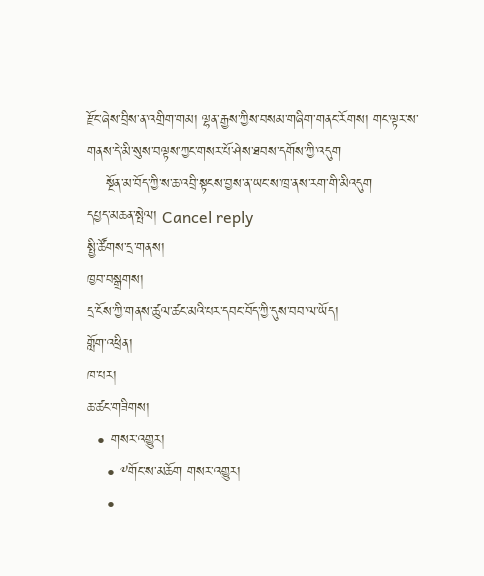རྫོང་ཞེས་བྲིས་ན་འགྲིག་གམ། ལྷན་རྒྱས་ཀྱིས་བསམ་གཞིག་གནང་རོགས། གང་ལྟར་ས་གནས་དེ་མི་སུས་བལྟས་ཀྱང་གསར་པོ་ཤེས་ཐབས་དགོས་ཀྱི་འདུག
    སྔོན་མ་བོད་ཀྱི་ས་ཆ་འབྲི་སྟངས་བྱས་ན་ཡང་ས་ཁྲ་ནས་རག་གི་མིའདུག
དཔྱད་མཆན་སྤེལ། Cancel reply
སྤྱི་ཚོགས་དྲ་གནས།
ཁྱབ་བསྒྲགས།
དྲ་ངོས་ཀྱི་གནས་ཚུལ་ཚང་མའི་པར་དབང་བོད་ཀྱི་དུས་བབ་ལ་ཡོད།
གློག་འཕྲིན།
ཁ་པར།
ཆ་ཚང་གཟིགས།
  • གསར་འགྱུར།
    • ༸གོང་ས་མཆོག གསར་འགྱུར།
    •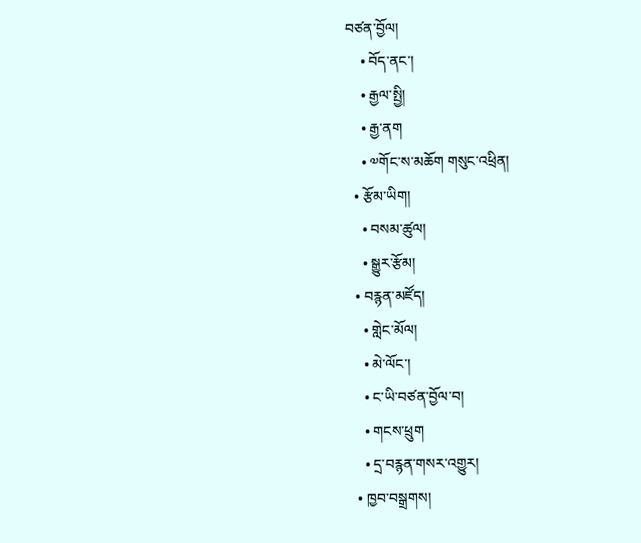བཙན་བྱོལ།
    • བོད་ནང་།
    • རྒྱལ་སྤྱི།
    • རྒྱ་ནག
    • ༧གོང་ས་མཆོག གསུང་འཕྲིན།
  • རྩོམ་ཡིག།
    • བསམ་ཚུལ།
    • སྒྱུར་རྩོམ།
  • བརྙན་མཛོད།
    • གླེང་མོལ།
    • མེ་ལོང་།
    • ང་ཡི་བཙན་བྱོལ་བ།
    • གངས་ཕྲུག
    • དྲ་བརྙན་གསར་འགྱུར།
  • ཁྱབ་བསྒྲགས།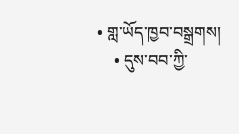• གླ་ཡོད་ཁྱབ་བསྒྲགས།
    • དུས་བབ་ཀྱི་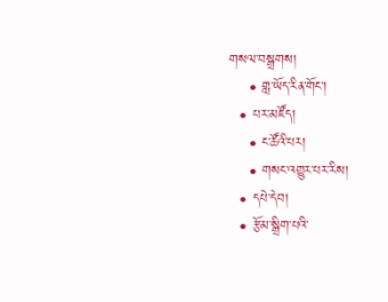གསལ་བསྒྲགས།
    • གླ་ཡོད་རིན་གོང་།
  • པར་མཛོད།
    • ང་ཚོའི་པར།
    • གསང་འགྱུར་པར་རིས།
  • དཔེ་དེབ།
  • རྩོམ་སྒྲིག་པའི་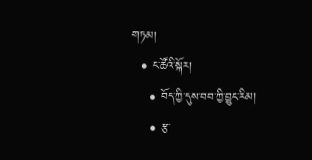གཏམ།
  • ང་ཚོའི་སྐོར།
    • བོད་ཀྱི་དུས་བབ་ཀྱི་བྱུང་རིམ།
    • རྩ་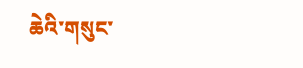ཆེའི་གསུང་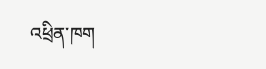འཕྲིན་ཁག